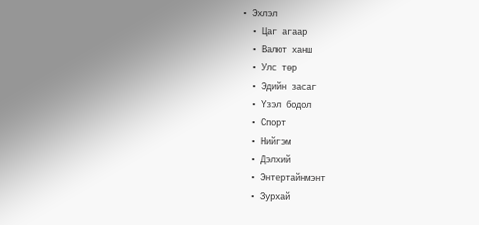• Эхлэл
  • Цаг агаар
  • Валют ханш
  • Улс төр
  • Эдийн засаг
  • Үзэл бодол
  • Спорт
  • Нийгэм
  • Дэлхий
  • Энтертайнмэнт
  • Зурхай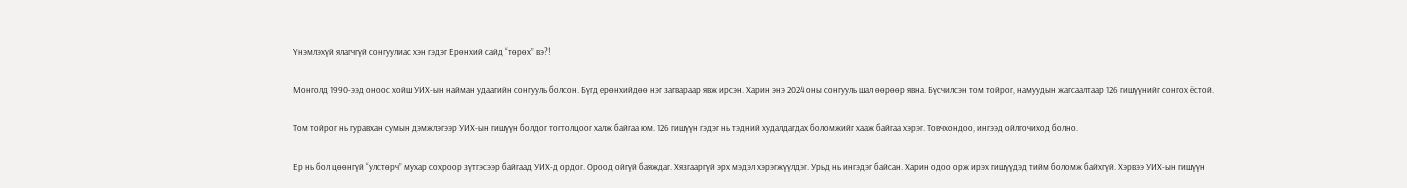Үнэмлэхүй ялагчгүй сонгуулиас хэн гэдэг Ерөнхий сайд “төрөх” вэ?!

Монголд 1990-ээд оноос хойш УИХ-ын найман удаагийн сонгууль болсон. Бүгд ерөнхийдөө нэг загвараар явж ирсэн. Харин энэ 2024 оны сонгууль шал өөрөөр явна. Бүсчилсэн том тойрог, намуудын жагсаалтаар 126 гишүүнийг сонгох ёстой.

Том тойрог нь гуравхан сумын дэмжлэгээр УИХ-ын гишүүн болдог тогтолцоог халж байгаа юм. 126 гишүүн гэдэг нь тэдний худалдагдах боломжийг хааж байгаа хэрэг. Товчхондоо, ингээд ойлгочиход болно.

Ер нь бол цөөнгүй “улстөрч” мухар сохроор зүтгэсээр байгаад УИХ-д ордог. Ороод ойгүй баяждаг. Хязгааргүй эрх мэдэл хэрэгжүүлдэг. Урьд нь ингэдэг байсан. Харин одоо орж ирэх гишүүдэд тийм боломж байхгүй. Хэрвээ УИХ-ын гишүүн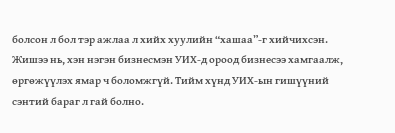болсон л бол тэр ажлаа л хийх хуулийн “хашаа”-г хийчихсэн. Жишээ нь, хэн нэгэн бизнесмэн УИХ-д ороод бизнесээ хамгаалж, өргөжүүлэх ямар ч боломжгүй. Тийм хүнд УИХ-ын гишүүний сэнтий бараг л гай болно.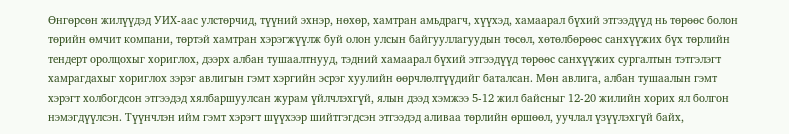Өнгөрсөн жилүүдэд УИХ-аас улстөрчид, түүний эхнэр, нөхөр, хамтран амьдрагч, хүүхэд, хамаарал бүхий этгээдүүд нь төрөөс болон төрийн өмчит компани, төртэй хамтран хэрэгжүүлж буй олон улсын байгууллагуудын төсөл, хөтөлбөрөөс санхүүжих бүх төрлийн тендерт оролцохыг хориглох, дээрх албан тушаалтнууд, тэдний хамаарал бүхий этгээдүүд төрөөс санхүүжих сургалтын тэтгэлэгт хамрагдахыг хориглох зэрэг авлигын гэмт хэргийн эсрэг хуулийн өөрчлөлтүүдийг баталсан. Мөн авлига, албан тушаалын гэмт хэрэгт холбогдсон этгээдэд хялбаршуулсан журам үйлчлэхгүй, ялын дээд хэмжээ 5-12 жил байсныг 12-20 жилийн хорих ял болгон нэмэгдүүлсэн. Түүнчлэн ийм гэмт хэрэгт шүүхээр шийтгэгдсэн этгээдэд аливаа төрлийн өршөөл, уучлал үзүүлэхгүй байх,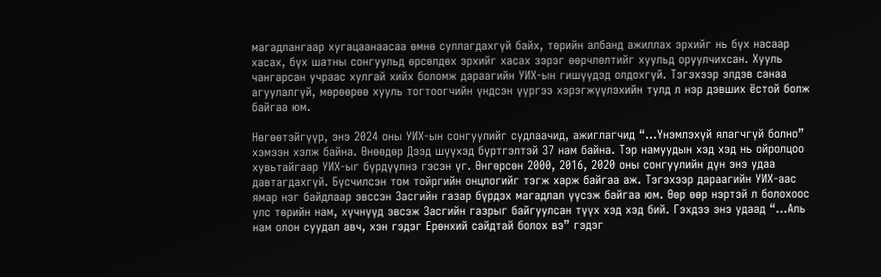магадлангаар хугацаанаасаа өмнө суллагдахгүй байх, төрийн албанд ажиллах эрхийг нь бүх насаар хасах, бүх шатны сонгуульд өрсөлдөх эрхийг хасах зэрэг өөрчлөлтийг хуульд оруулчихсан. Хууль чангарсан учраас хулгай хийх боломж дараагийн УИХ-ын гишүүдэд олдохгүй. Тэгэхээр элдэв санаа агуулалгүй, мөрөөрөө хууль тогтоогчийн үндсэн үүргээ хэрэгжүүлэхийн тулд л нэр дэвших ёстой болж байгаа юм.

Нөгөөтэйгүүр, энэ 2024 оны УИХ-ын сонгуулийг судлаачид, ажиглагчид “...Үнэмлэхүй ялагчгүй болно” хэмээн хэлж байна. Өнөөдөр Дээд шүүхэд бүртгэлтэй 37 нам байна. Тэр намуудын хэд хэд нь ойролцоо хувьтайгаар УИХ-ыг бүрдүүлнэ гэсэн үг. Өнгөрсөн 2000, 2016, 2020 оны сонгуулийн дүн энэ удаа давтагдахгүй. Бүсчилсэн том тойргийн онцлогийг тэгж харж байгаа аж. Тэгэхээр дараагийн УИХ-аас ямар нэг байдлаар эвссэн Засгийн газар бүрдэх магадлал үүсэж байгаа юм. Өөр өөр нэртэй л болохоос улс төрийн нам, хүчнүүд эвсэж Засгийн газрыг байгуулсан түүх хэд хэд бий. Гэхдээ энэ удаад “...Аль нам олон суудал авч, хэн гэдэг Ерөнхий сайдтай болох вэ” гэдэг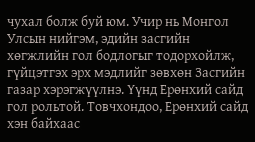чухал болж буй юм. Учир нь Монгол Улсын нийгэм, эдийн засгийн хөгжлийн гол бодлогыг тодорхойлж, гүйцэтгэх эрх мэдлийг зөвхөн Засгийн газар хэрэгжүүлнэ. Үүнд Ерөнхий сайд гол рольтой. Товчхондоо, Ерөнхий сайд хэн байхаас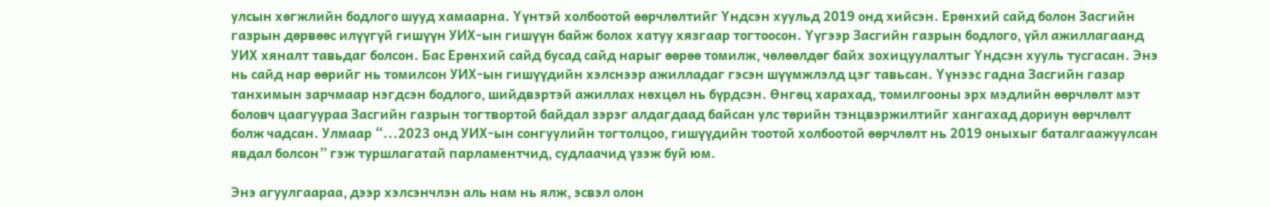улсын хөгжлийн бодлого шууд хамаарна. Үүнтэй холбоотой өөрчлөлтийг Үндсэн хуульд 2019 онд хийсэн. Ерөнхий сайд болон Засгийн газрын дөрвөөс илүүгүй гишүүн УИХ-ын гишүүн байж болох хатуу хязгаар тогтоосон. Үүгээр Засгийн газрын бодлого, үйл ажиллагаанд УИХ хяналт тавьдаг болсон. Бас Ерөнхий сайд бусад сайд нарыг өөрөө томилж, чөлөөлдөг байх зохицуулалтыг Үндсэн хууль тусгасан. Энэ нь сайд нар өөрийг нь томилсон УИХ-ын гишүүдийн хэлснээр ажилладаг гэсэн шүүмжлэлд цэг тавьсан. Үүнээс гадна Засгийн газар танхимын зарчмаар нэгдсэн бодлого, шийдвэртэй ажиллах нөхцөл нь бүрдсэн. Өнгөц харахад, томилгооны эрх мэдлийн өөрчлөлт мэт боловч цаагуураа Засгийн газрын тогтвортой байдал зэрэг алдагдаад байсан улс төрийн тэнцвэржилтийг хангахад дориун өөрчлөлт болж чадсан. Улмаар “...2023 онд УИХ-ын сонгуулийн тогтолцоо, гишүүдийн тоотой холбоотой өөрчлөлт нь 2019 оныхыг баталгаажуулсан явдал болсон” гэж туршлагатай парламентчид, судлаачид үзэж буй юм.

Энэ агуулгаараа, дээр хэлсэнчлэн аль нам нь ялж, эсвэл олон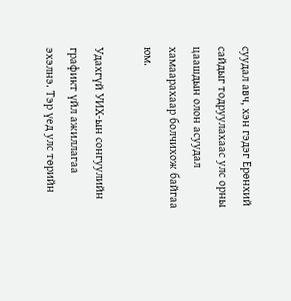суудал авч, хэн гэдэг Ерөнхий сайдыг тодруулахаас улс орны цаашдын олон асуудал хамаарахаар болчихож байгаа юм.

Удахгүй УИХ-ын сонгуулийн графикт үйл ажиллагаа эхэлнэ. Тэр үед улс төрийн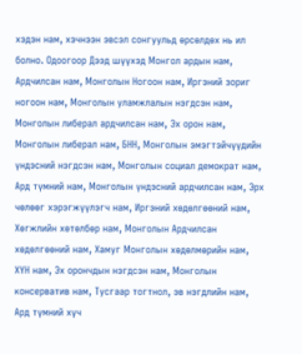хэдэн нам, хэчнээн эвсэл сонгуульд өрсөлдөх нь ил болно. Одоогоор Дээд шүүхэд Монгол ардын нам, Ардчилсан нам, Монголын Ногоон нам, Иргэний зориг ногоон нам, Монголын уламжлалын нэгдсэн нам, Монголын либерал ардчилсан нам, Эх орон нам, Монголын либерал нам, БНН, Монголын эмэгтэйчүүдийн үндэсний нэгдсэн нам, Монголын социал демократ нам, Ард түмний нам, Монголын үндэсний ардчилсан нам, Эрх чөлөөг хэрэгжүүлэгч нам, Иргэний хөдөлгөөний нам, Хөгжлийн хөтөлбөр нам, Монголын Ардчилсан хөдөлгөөний нам, Хамуг Монголын хөдөлмөрийн нам, ХҮН нам, Эх орончдын нэгдсэн нам, Монголын консерватив нам, Тусгаар тогтнол, эв нэгдлийн нам, Ард түмний хүч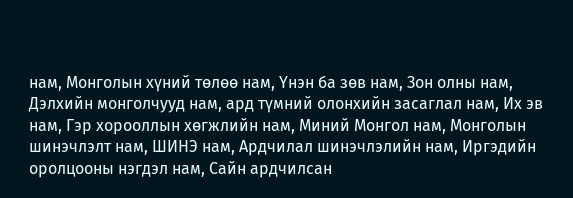нам, Монголын хүний төлөө нам, Үнэн ба зөв нам, Зон олны нам, Дэлхийн монголчууд нам, ард түмний олонхийн засаглал нам, Их эв нам, Гэр хорооллын хөгжлийн нам, Миний Монгол нам, Монголын шинэчлэлт нам, ШИНЭ нам, Ардчилал шинэчлэлийн нам, Иргэдийн оролцооны нэгдэл нам, Сайн ардчилсан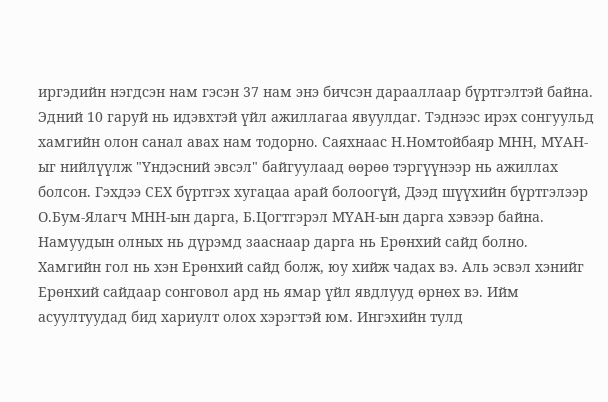иргэдийн нэгдсэн нам гэсэн 37 нам энэ бичсэн дарааллаар бүртгэлтэй байна. Эдний 10 гаруй нь идэвхтэй үйл ажиллагаа явуулдаг. Тэднээс ирэх сонгуульд хамгийн олон санал авах нам тодорно. Саяхнаас Н.Номтойбаяр МНН, МҮАН-ыг нийлүүлж "Үндэсний эвсэл" байгуулаад өөрөө тэргүүнээр нь ажиллах болсон. Гэхдээ СЕХ бүртгэх хугацаа арай болоогүй, Дээд шүүхийн бүртгэлээр О.Бум-Ялагч МНН-ын дарга, Б.Цогтгэрэл МҮАН-ын дарга хэвээр байна. Намуудын олных нь дүрэмд зааснаар дарга нь Ерөнхий сайд болно. Хамгийн гол нь хэн Ерөнхий сайд болж, юу хийж чадах вэ. Аль эсвэл хэнийг Ерөнхий сайдаар сонговол ард нь ямар үйл явдлууд өрнөх вэ. Ийм асуултуудад бид хариулт олох хэрэгтэй юм. Ингэхийн тулд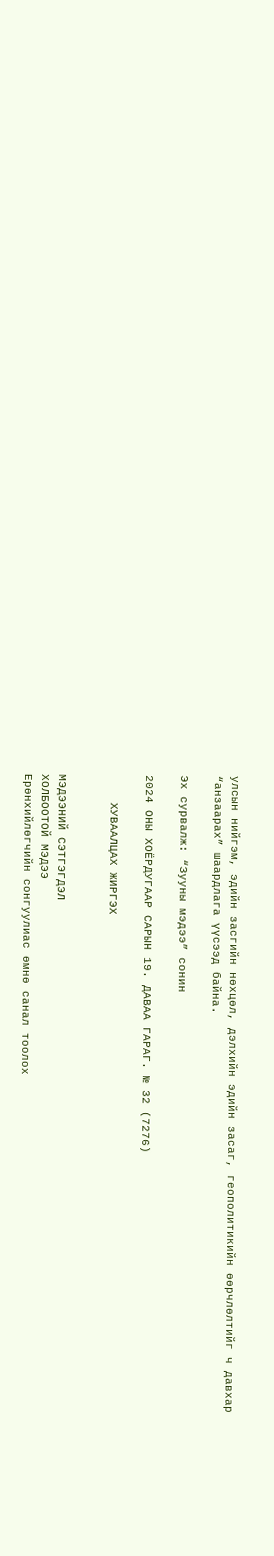улсын нийгэм, эдийн засгийн нөхцөл, дэлхийн эдийн засаг, геополитикийн өөрчлөлтийг ч давхар “анзаарах” шаардлага үүсээд байна.

Эх сурвалж: “Зууны мэдээ” сонин

2024 ОНЫ ХОЁРДУГААР САРЫН 19. ДАВАА ГАРАГ. № 32 (7276)

    ХУВААЛЦАХ ЖИРГЭХ


МЭДЭЭНИЙ СЭТГЭГДЭЛ
ХОЛБООТОЙ МЭДЭЭ
Ерөнхийлөгчийн сонгуулиас өмнө санал тоолох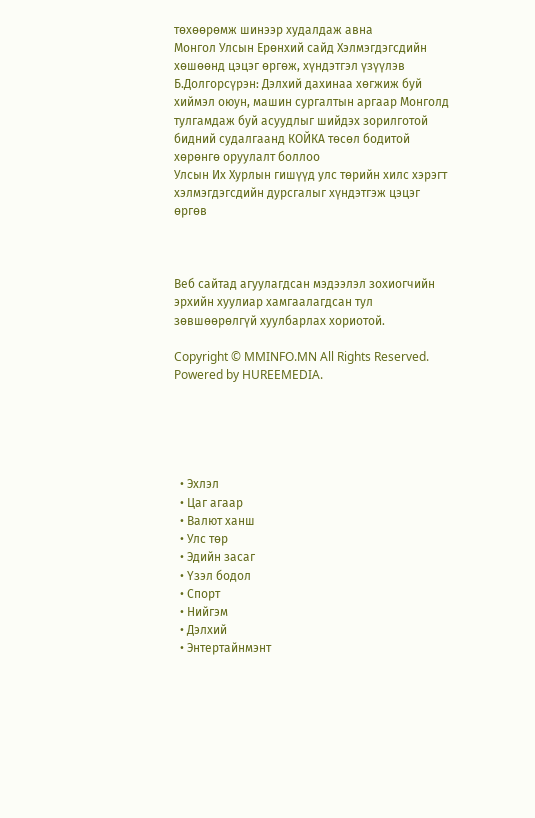төхөөрөмж шинээр худалдаж авна
Монгол Улсын Ерөнхий сайд Хэлмэгдэгсдийн хөшөөнд цэцэг өргөж, хүндэтгэл үзүүлэв
Б.Долгорсүрэн: Дэлхий дахинаа хөгжиж буй хиймэл оюун, машин сургалтын аргаар Монголд тулгамдаж буй асуудлыг шийдэх зорилготой бидний судалгаанд КОЙКА төсөл бодитой хөрөнгө оруулалт боллоо
Улсын Их Хурлын гишүүд улс төрийн хилс хэрэгт хэлмэгдэгсдийн дурсгалыг хүндэтгэж цэцэг өргөв



Веб сайтад агуулагдсан мэдээлэл зохиогчийн эрхийн хуулиар хамгаалагдсан тул зөвшөөрөлгүй хуулбарлах хориотой.

Copyright © MMINFO.MN All Rights Reserved. Powered by HUREEMEDIA.





  • Эхлэл
  • Цаг агаар
  • Валют ханш
  • Улс төр
  • Эдийн засаг
  • Үзэл бодол
  • Спорт
  • Нийгэм
  • Дэлхий
  • Энтертайнмэнт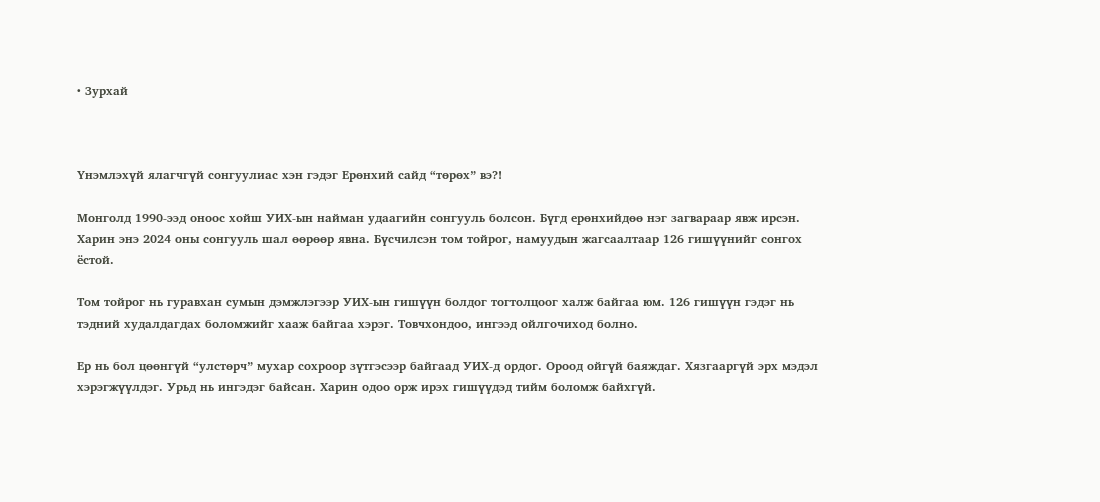• Зурхай



Үнэмлэхүй ялагчгүй сонгуулиас хэн гэдэг Ерөнхий сайд “төрөх” вэ?!

Монголд 1990-ээд оноос хойш УИХ-ын найман удаагийн сонгууль болсон. Бүгд ерөнхийдөө нэг загвараар явж ирсэн. Харин энэ 2024 оны сонгууль шал өөрөөр явна. Бүсчилсэн том тойрог, намуудын жагсаалтаар 126 гишүүнийг сонгох ёстой.

Том тойрог нь гуравхан сумын дэмжлэгээр УИХ-ын гишүүн болдог тогтолцоог халж байгаа юм. 126 гишүүн гэдэг нь тэдний худалдагдах боломжийг хааж байгаа хэрэг. Товчхондоо, ингээд ойлгочиход болно.

Ер нь бол цөөнгүй “улстөрч” мухар сохроор зүтгэсээр байгаад УИХ-д ордог. Ороод ойгүй баяждаг. Хязгааргүй эрх мэдэл хэрэгжүүлдэг. Урьд нь ингэдэг байсан. Харин одоо орж ирэх гишүүдэд тийм боломж байхгүй.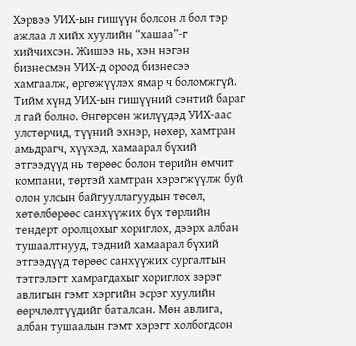Хэрвээ УИХ-ын гишүүн болсон л бол тэр ажлаа л хийх хуулийн “хашаа”-г хийчихсэн. Жишээ нь, хэн нэгэн бизнесмэн УИХ-д ороод бизнесээ хамгаалж, өргөжүүлэх ямар ч боломжгүй. Тийм хүнд УИХ-ын гишүүний сэнтий бараг л гай болно. Өнгөрсөн жилүүдэд УИХ-аас улстөрчид, түүний эхнэр, нөхөр, хамтран амьдрагч, хүүхэд, хамаарал бүхий этгээдүүд нь төрөөс болон төрийн өмчит компани, төртэй хамтран хэрэгжүүлж буй олон улсын байгууллагуудын төсөл, хөтөлбөрөөс санхүүжих бүх төрлийн тендерт оролцохыг хориглох, дээрх албан тушаалтнууд, тэдний хамаарал бүхий этгээдүүд төрөөс санхүүжих сургалтын тэтгэлэгт хамрагдахыг хориглох зэрэг авлигын гэмт хэргийн эсрэг хуулийн өөрчлөлтүүдийг баталсан. Мөн авлига, албан тушаалын гэмт хэрэгт холбогдсон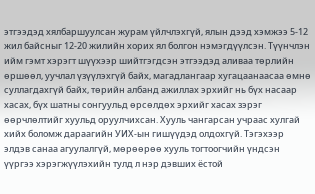этгээдэд хялбаршуулсан журам үйлчлэхгүй, ялын дээд хэмжээ 5-12 жил байсныг 12-20 жилийн хорих ял болгон нэмэгдүүлсэн. Түүнчлэн ийм гэмт хэрэгт шүүхээр шийтгэгдсэн этгээдэд аливаа төрлийн өршөөл, уучлал үзүүлэхгүй байх, магадлангаар хугацаанаасаа өмнө суллагдахгүй байх, төрийн албанд ажиллах эрхийг нь бүх насаар хасах, бүх шатны сонгуульд өрсөлдөх эрхийг хасах зэрэг өөрчлөлтийг хуульд оруулчихсан. Хууль чангарсан учраас хулгай хийх боломж дараагийн УИХ-ын гишүүдэд олдохгүй. Тэгэхээр элдэв санаа агуулалгүй, мөрөөрөө хууль тогтоогчийн үндсэн үүргээ хэрэгжүүлэхийн тулд л нэр дэвших ёстой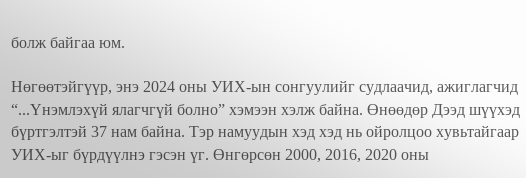болж байгаа юм.

Нөгөөтэйгүүр, энэ 2024 оны УИХ-ын сонгуулийг судлаачид, ажиглагчид “...Үнэмлэхүй ялагчгүй болно” хэмээн хэлж байна. Өнөөдөр Дээд шүүхэд бүртгэлтэй 37 нам байна. Тэр намуудын хэд хэд нь ойролцоо хувьтайгаар УИХ-ыг бүрдүүлнэ гэсэн үг. Өнгөрсөн 2000, 2016, 2020 оны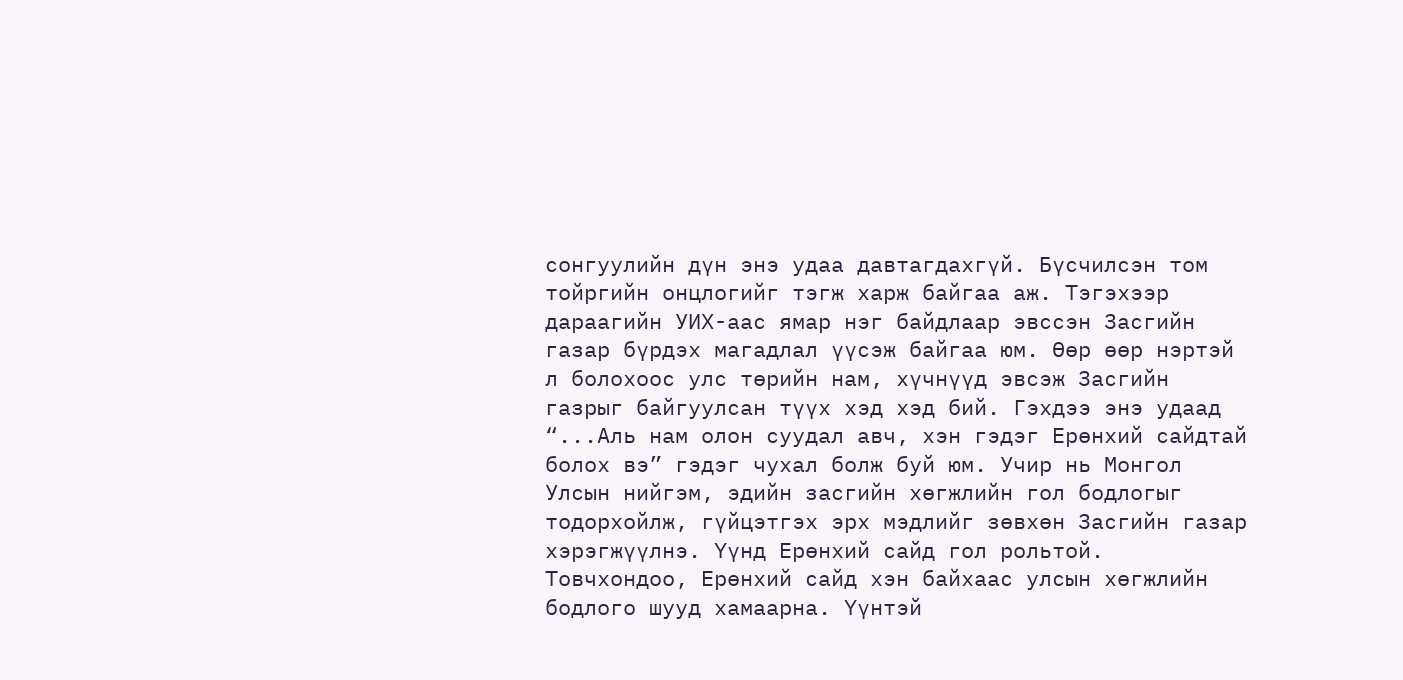сонгуулийн дүн энэ удаа давтагдахгүй. Бүсчилсэн том тойргийн онцлогийг тэгж харж байгаа аж. Тэгэхээр дараагийн УИХ-аас ямар нэг байдлаар эвссэн Засгийн газар бүрдэх магадлал үүсэж байгаа юм. Өөр өөр нэртэй л болохоос улс төрийн нам, хүчнүүд эвсэж Засгийн газрыг байгуулсан түүх хэд хэд бий. Гэхдээ энэ удаад “...Аль нам олон суудал авч, хэн гэдэг Ерөнхий сайдтай болох вэ” гэдэг чухал болж буй юм. Учир нь Монгол Улсын нийгэм, эдийн засгийн хөгжлийн гол бодлогыг тодорхойлж, гүйцэтгэх эрх мэдлийг зөвхөн Засгийн газар хэрэгжүүлнэ. Үүнд Ерөнхий сайд гол рольтой. Товчхондоо, Ерөнхий сайд хэн байхаас улсын хөгжлийн бодлого шууд хамаарна. Үүнтэй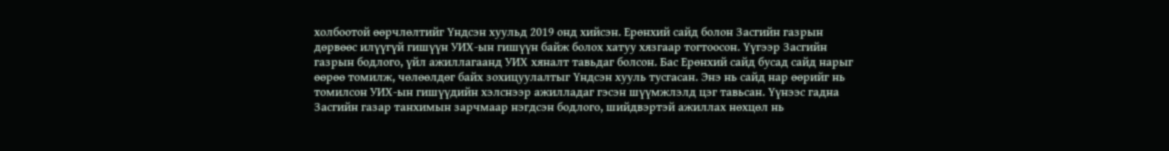холбоотой өөрчлөлтийг Үндсэн хуульд 2019 онд хийсэн. Ерөнхий сайд болон Засгийн газрын дөрвөөс илүүгүй гишүүн УИХ-ын гишүүн байж болох хатуу хязгаар тогтоосон. Үүгээр Засгийн газрын бодлого, үйл ажиллагаанд УИХ хяналт тавьдаг болсон. Бас Ерөнхий сайд бусад сайд нарыг өөрөө томилж, чөлөөлдөг байх зохицуулалтыг Үндсэн хууль тусгасан. Энэ нь сайд нар өөрийг нь томилсон УИХ-ын гишүүдийн хэлснээр ажилладаг гэсэн шүүмжлэлд цэг тавьсан. Үүнээс гадна Засгийн газар танхимын зарчмаар нэгдсэн бодлого, шийдвэртэй ажиллах нөхцөл нь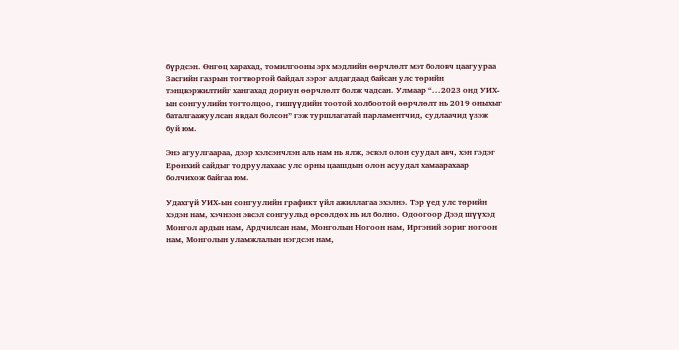бүрдсэн. Өнгөц харахад, томилгооны эрх мэдлийн өөрчлөлт мэт боловч цаагуураа Засгийн газрын тогтвортой байдал зэрэг алдагдаад байсан улс төрийн тэнцвэржилтийг хангахад дориун өөрчлөлт болж чадсан. Улмаар “...2023 онд УИХ-ын сонгуулийн тогтолцоо, гишүүдийн тоотой холбоотой өөрчлөлт нь 2019 оныхыг баталгаажуулсан явдал болсон” гэж туршлагатай парламентчид, судлаачид үзэж буй юм.

Энэ агуулгаараа, дээр хэлсэнчлэн аль нам нь ялж, эсвэл олон суудал авч, хэн гэдэг Ерөнхий сайдыг тодруулахаас улс орны цаашдын олон асуудал хамаарахаар болчихож байгаа юм.

Удахгүй УИХ-ын сонгуулийн графикт үйл ажиллагаа эхэлнэ. Тэр үед улс төрийн хэдэн нам, хэчнээн эвсэл сонгуульд өрсөлдөх нь ил болно. Одоогоор Дээд шүүхэд Монгол ардын нам, Ардчилсан нам, Монголын Ногоон нам, Иргэний зориг ногоон нам, Монголын уламжлалын нэгдсэн нам,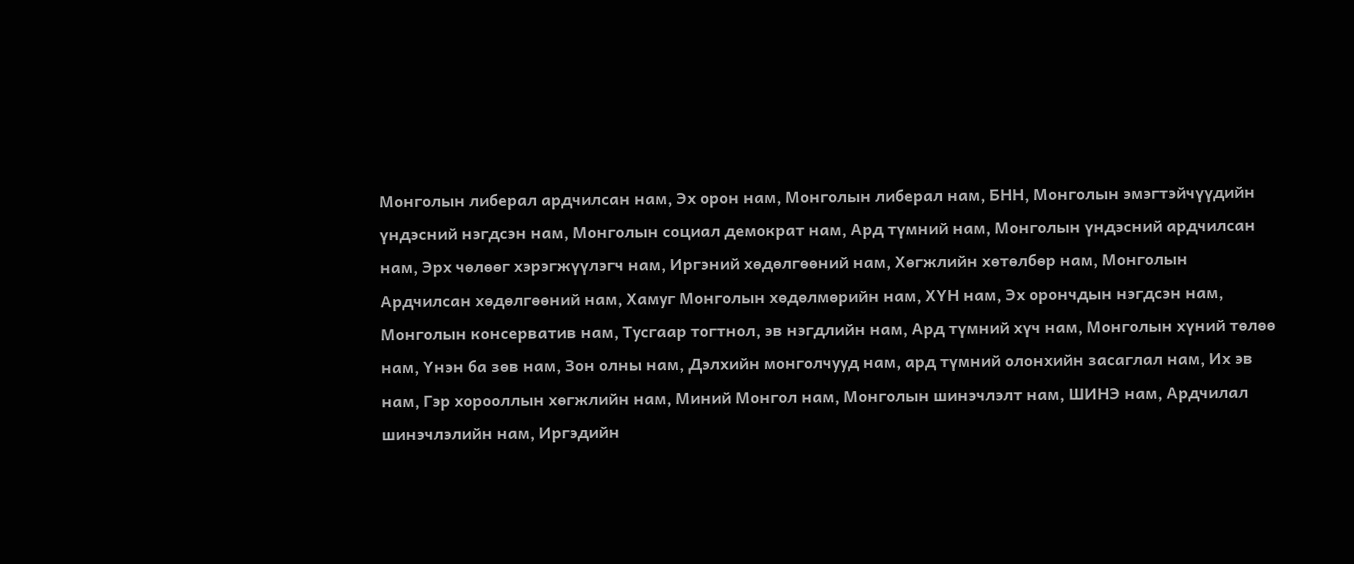Монголын либерал ардчилсан нам, Эх орон нам, Монголын либерал нам, БНН, Монголын эмэгтэйчүүдийн үндэсний нэгдсэн нам, Монголын социал демократ нам, Ард түмний нам, Монголын үндэсний ардчилсан нам, Эрх чөлөөг хэрэгжүүлэгч нам, Иргэний хөдөлгөөний нам, Хөгжлийн хөтөлбөр нам, Монголын Ардчилсан хөдөлгөөний нам, Хамуг Монголын хөдөлмөрийн нам, ХҮН нам, Эх орончдын нэгдсэн нам, Монголын консерватив нам, Тусгаар тогтнол, эв нэгдлийн нам, Ард түмний хүч нам, Монголын хүний төлөө нам, Үнэн ба зөв нам, Зон олны нам, Дэлхийн монголчууд нам, ард түмний олонхийн засаглал нам, Их эв нам, Гэр хорооллын хөгжлийн нам, Миний Монгол нам, Монголын шинэчлэлт нам, ШИНЭ нам, Ардчилал шинэчлэлийн нам, Иргэдийн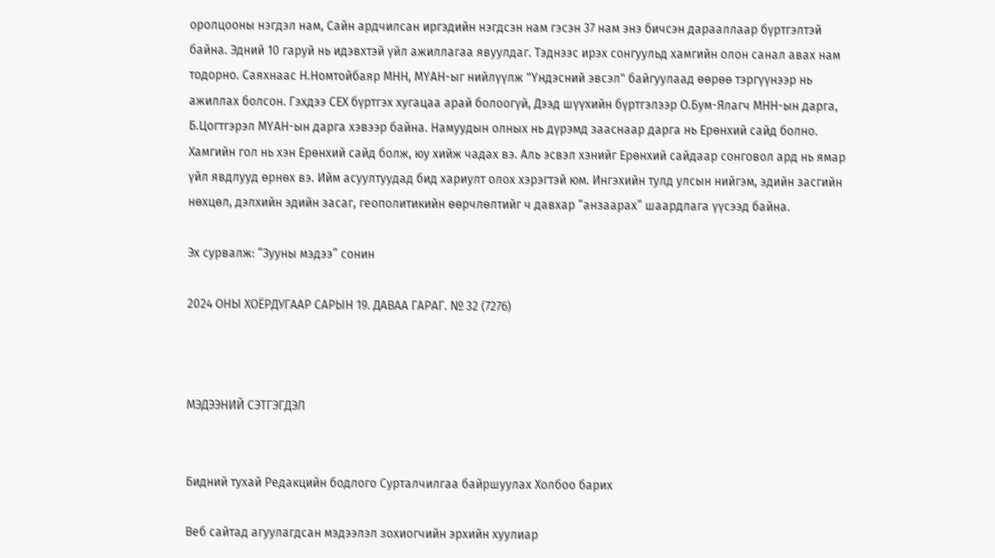оролцооны нэгдэл нам, Сайн ардчилсан иргэдийн нэгдсэн нам гэсэн 37 нам энэ бичсэн дарааллаар бүртгэлтэй байна. Эдний 10 гаруй нь идэвхтэй үйл ажиллагаа явуулдаг. Тэднээс ирэх сонгуульд хамгийн олон санал авах нам тодорно. Саяхнаас Н.Номтойбаяр МНН, МҮАН-ыг нийлүүлж "Үндэсний эвсэл" байгуулаад өөрөө тэргүүнээр нь ажиллах болсон. Гэхдээ СЕХ бүртгэх хугацаа арай болоогүй, Дээд шүүхийн бүртгэлээр О.Бум-Ялагч МНН-ын дарга, Б.Цогтгэрэл МҮАН-ын дарга хэвээр байна. Намуудын олных нь дүрэмд зааснаар дарга нь Ерөнхий сайд болно. Хамгийн гол нь хэн Ерөнхий сайд болж, юу хийж чадах вэ. Аль эсвэл хэнийг Ерөнхий сайдаар сонговол ард нь ямар үйл явдлууд өрнөх вэ. Ийм асуултуудад бид хариулт олох хэрэгтэй юм. Ингэхийн тулд улсын нийгэм, эдийн засгийн нөхцөл, дэлхийн эдийн засаг, геополитикийн өөрчлөлтийг ч давхар “анзаарах” шаардлага үүсээд байна.

Эх сурвалж: “Зууны мэдээ” сонин

2024 ОНЫ ХОЁРДУГААР САРЫН 19. ДАВАА ГАРАГ. № 32 (7276)



МЭДЭЭНИЙ СЭТГЭГДЭЛ


Бидний тухай Редакцийн бодлого Сурталчилгаа байршуулах Холбоо барих

Веб сайтад агуулагдсан мэдээлэл зохиогчийн эрхийн хуулиар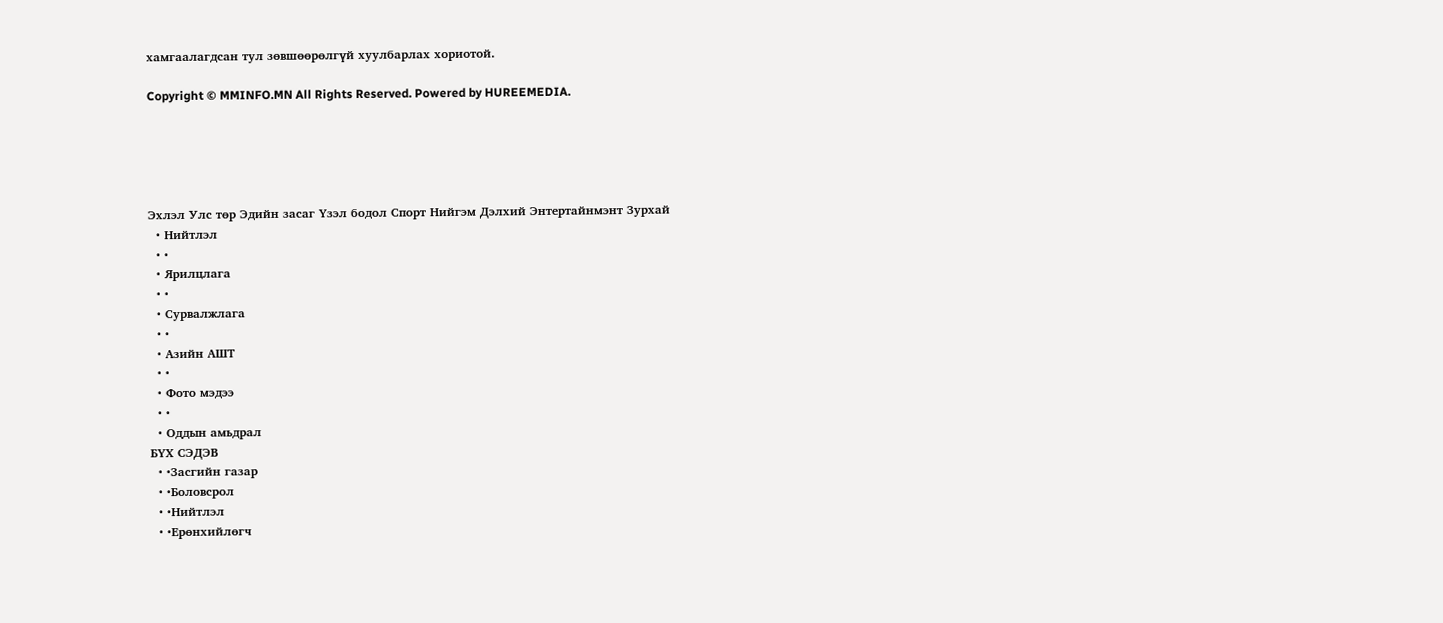хамгаалагдсан тул зөвшөөрөлгүй хуулбарлах хориотой.

Copyright © MMINFO.MN All Rights Reserved. Powered by HUREEMEDIA.





Эхлэл Улс төр Эдийн засаг Үзэл бодол Спорт Нийгэм Дэлхий Энтертайнмэнт Зурхай
  • Нийтлэл
  • •
  • Ярилцлага
  • •
  • Сурвалжлага
  • •
  • Азийн АШТ
  • •
  • Фото мэдээ
  • •
  • Оддын амьдрал
БҮХ СЭДЭВ
  • •Засгийн газар
  • •Боловсрол
  • •Нийтлэл
  • •Ерөнхийлөгч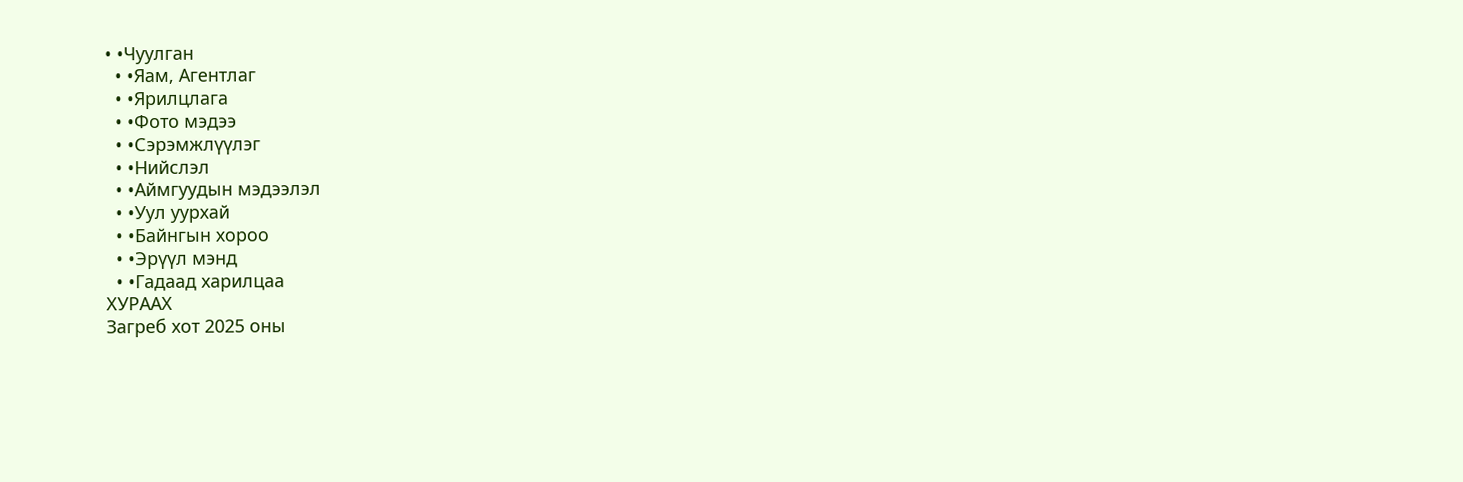• •Чуулган
  • •Яам, Агентлаг
  • •Ярилцлага
  • •Фото мэдээ
  • •Сэрэмжлүүлэг
  • •Нийслэл
  • •Аймгуудын мэдээлэл
  • •Уул уурхай
  • •Байнгын хороо
  • •Эрүүл мэнд
  • •Гадаад харилцаа
ХУРААХ
Загреб хот 2025 оны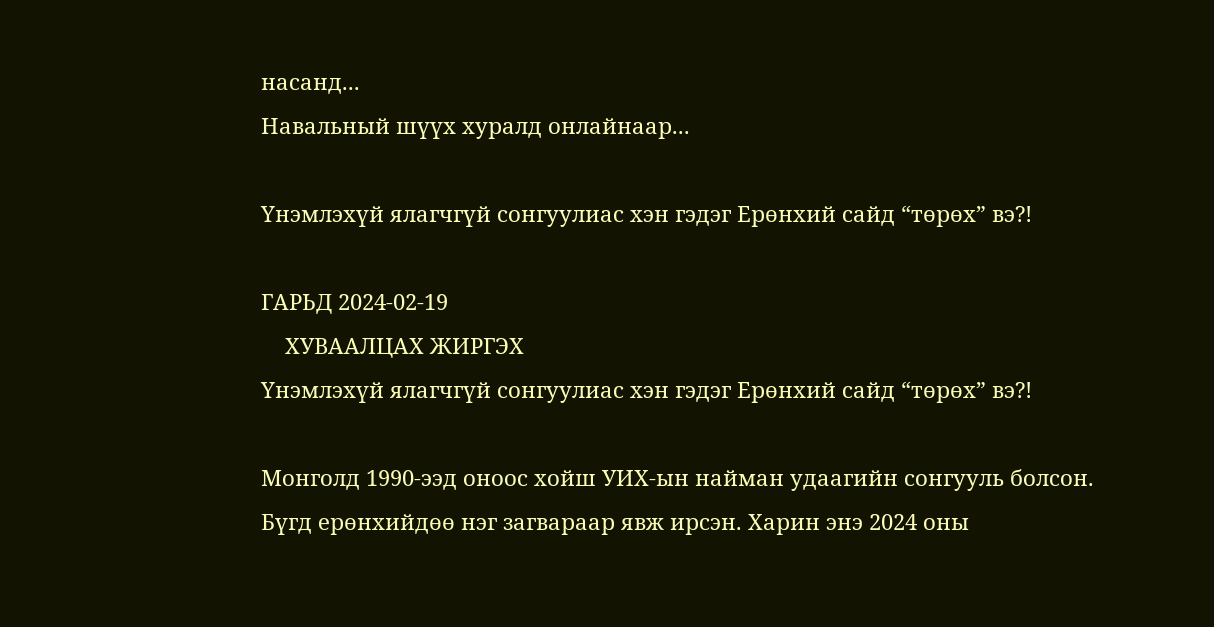насанд...
Навальный шүүх хуралд онлайнаар...

Үнэмлэхүй ялагчгүй сонгуулиас хэн гэдэг Ерөнхий сайд “төрөх” вэ?!

ГАРЬД 2024-02-19
    ХУВААЛЦАХ ЖИРГЭХ
Үнэмлэхүй ялагчгүй сонгуулиас хэн гэдэг Ерөнхий сайд “төрөх” вэ?!

Монголд 1990-ээд оноос хойш УИХ-ын найман удаагийн сонгууль болсон. Бүгд ерөнхийдөө нэг загвараар явж ирсэн. Харин энэ 2024 оны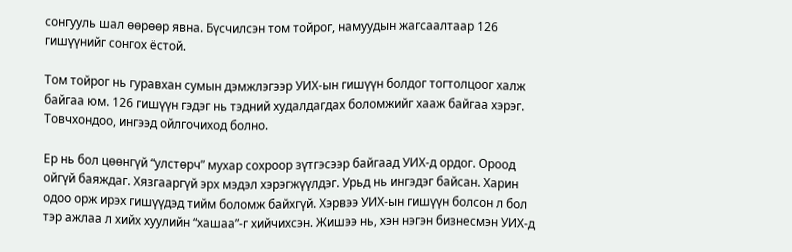сонгууль шал өөрөөр явна. Бүсчилсэн том тойрог, намуудын жагсаалтаар 126 гишүүнийг сонгох ёстой.

Том тойрог нь гуравхан сумын дэмжлэгээр УИХ-ын гишүүн болдог тогтолцоог халж байгаа юм. 126 гишүүн гэдэг нь тэдний худалдагдах боломжийг хааж байгаа хэрэг. Товчхондоо, ингээд ойлгочиход болно.

Ер нь бол цөөнгүй “улстөрч” мухар сохроор зүтгэсээр байгаад УИХ-д ордог. Ороод ойгүй баяждаг. Хязгааргүй эрх мэдэл хэрэгжүүлдэг. Урьд нь ингэдэг байсан. Харин одоо орж ирэх гишүүдэд тийм боломж байхгүй. Хэрвээ УИХ-ын гишүүн болсон л бол тэр ажлаа л хийх хуулийн “хашаа”-г хийчихсэн. Жишээ нь, хэн нэгэн бизнесмэн УИХ-д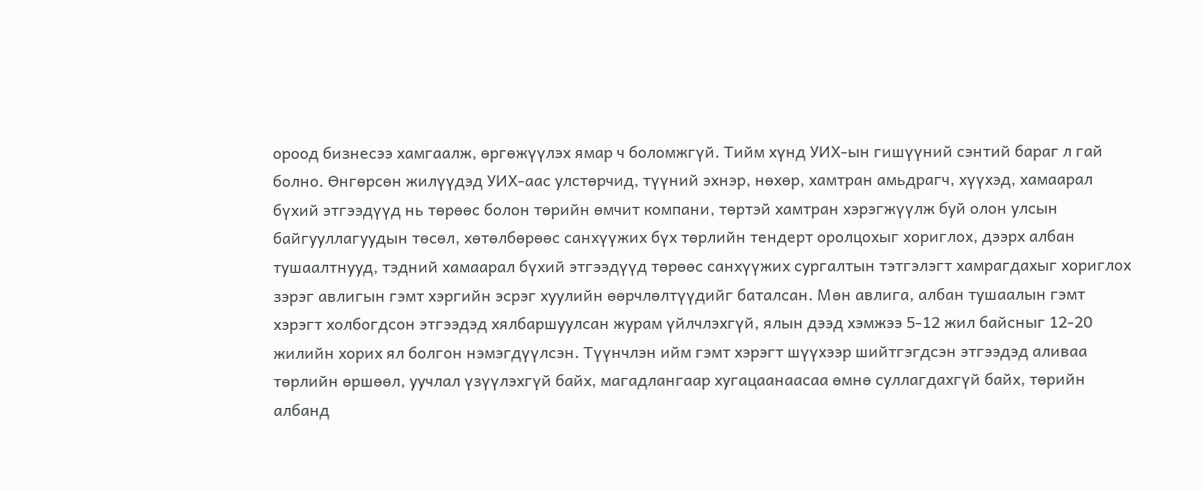ороод бизнесээ хамгаалж, өргөжүүлэх ямар ч боломжгүй. Тийм хүнд УИХ-ын гишүүний сэнтий бараг л гай болно. Өнгөрсөн жилүүдэд УИХ-аас улстөрчид, түүний эхнэр, нөхөр, хамтран амьдрагч, хүүхэд, хамаарал бүхий этгээдүүд нь төрөөс болон төрийн өмчит компани, төртэй хамтран хэрэгжүүлж буй олон улсын байгууллагуудын төсөл, хөтөлбөрөөс санхүүжих бүх төрлийн тендерт оролцохыг хориглох, дээрх албан тушаалтнууд, тэдний хамаарал бүхий этгээдүүд төрөөс санхүүжих сургалтын тэтгэлэгт хамрагдахыг хориглох зэрэг авлигын гэмт хэргийн эсрэг хуулийн өөрчлөлтүүдийг баталсан. Мөн авлига, албан тушаалын гэмт хэрэгт холбогдсон этгээдэд хялбаршуулсан журам үйлчлэхгүй, ялын дээд хэмжээ 5-12 жил байсныг 12-20 жилийн хорих ял болгон нэмэгдүүлсэн. Түүнчлэн ийм гэмт хэрэгт шүүхээр шийтгэгдсэн этгээдэд аливаа төрлийн өршөөл, уучлал үзүүлэхгүй байх, магадлангаар хугацаанаасаа өмнө суллагдахгүй байх, төрийн албанд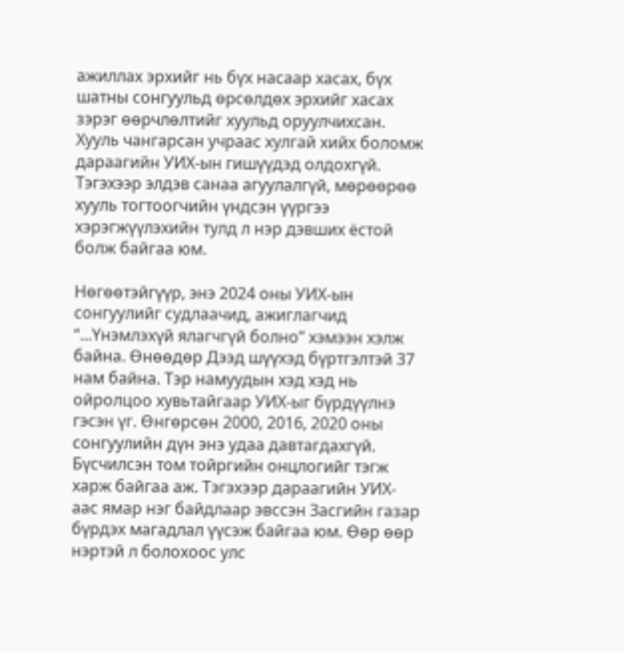ажиллах эрхийг нь бүх насаар хасах, бүх шатны сонгуульд өрсөлдөх эрхийг хасах зэрэг өөрчлөлтийг хуульд оруулчихсан. Хууль чангарсан учраас хулгай хийх боломж дараагийн УИХ-ын гишүүдэд олдохгүй. Тэгэхээр элдэв санаа агуулалгүй, мөрөөрөө хууль тогтоогчийн үндсэн үүргээ хэрэгжүүлэхийн тулд л нэр дэвших ёстой болж байгаа юм.

Нөгөөтэйгүүр, энэ 2024 оны УИХ-ын сонгуулийг судлаачид, ажиглагчид “...Үнэмлэхүй ялагчгүй болно” хэмээн хэлж байна. Өнөөдөр Дээд шүүхэд бүртгэлтэй 37 нам байна. Тэр намуудын хэд хэд нь ойролцоо хувьтайгаар УИХ-ыг бүрдүүлнэ гэсэн үг. Өнгөрсөн 2000, 2016, 2020 оны сонгуулийн дүн энэ удаа давтагдахгүй. Бүсчилсэн том тойргийн онцлогийг тэгж харж байгаа аж. Тэгэхээр дараагийн УИХ-аас ямар нэг байдлаар эвссэн Засгийн газар бүрдэх магадлал үүсэж байгаа юм. Өөр өөр нэртэй л болохоос улс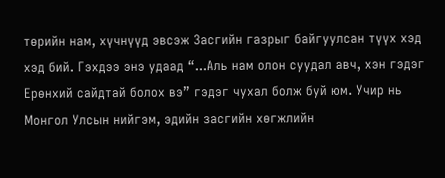төрийн нам, хүчнүүд эвсэж Засгийн газрыг байгуулсан түүх хэд хэд бий. Гэхдээ энэ удаад “...Аль нам олон суудал авч, хэн гэдэг Ерөнхий сайдтай болох вэ” гэдэг чухал болж буй юм. Учир нь Монгол Улсын нийгэм, эдийн засгийн хөгжлийн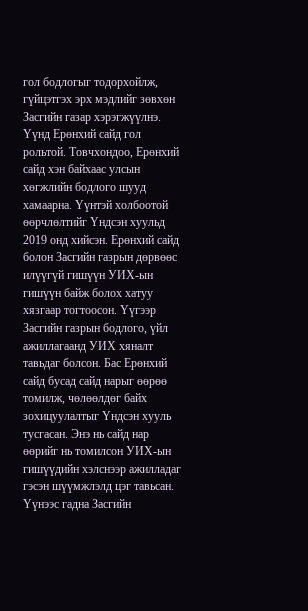гол бодлогыг тодорхойлж, гүйцэтгэх эрх мэдлийг зөвхөн Засгийн газар хэрэгжүүлнэ. Үүнд Ерөнхий сайд гол рольтой. Товчхондоо, Ерөнхий сайд хэн байхаас улсын хөгжлийн бодлого шууд хамаарна. Үүнтэй холбоотой өөрчлөлтийг Үндсэн хуульд 2019 онд хийсэн. Ерөнхий сайд болон Засгийн газрын дөрвөөс илүүгүй гишүүн УИХ-ын гишүүн байж болох хатуу хязгаар тогтоосон. Үүгээр Засгийн газрын бодлого, үйл ажиллагаанд УИХ хяналт тавьдаг болсон. Бас Ерөнхий сайд бусад сайд нарыг өөрөө томилж, чөлөөлдөг байх зохицуулалтыг Үндсэн хууль тусгасан. Энэ нь сайд нар өөрийг нь томилсон УИХ-ын гишүүдийн хэлснээр ажилладаг гэсэн шүүмжлэлд цэг тавьсан. Үүнээс гадна Засгийн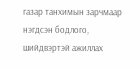газар танхимын зарчмаар нэгдсэн бодлого, шийдвэртэй ажиллах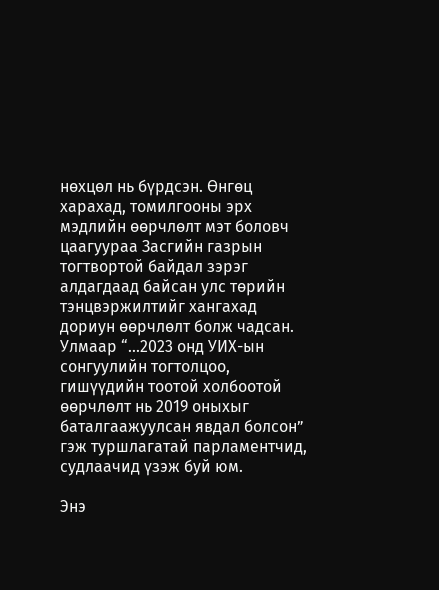нөхцөл нь бүрдсэн. Өнгөц харахад, томилгооны эрх мэдлийн өөрчлөлт мэт боловч цаагуураа Засгийн газрын тогтвортой байдал зэрэг алдагдаад байсан улс төрийн тэнцвэржилтийг хангахад дориун өөрчлөлт болж чадсан. Улмаар “...2023 онд УИХ-ын сонгуулийн тогтолцоо, гишүүдийн тоотой холбоотой өөрчлөлт нь 2019 оныхыг баталгаажуулсан явдал болсон” гэж туршлагатай парламентчид, судлаачид үзэж буй юм.

Энэ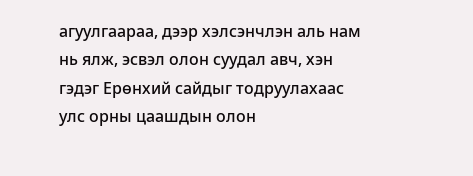агуулгаараа, дээр хэлсэнчлэн аль нам нь ялж, эсвэл олон суудал авч, хэн гэдэг Ерөнхий сайдыг тодруулахаас улс орны цаашдын олон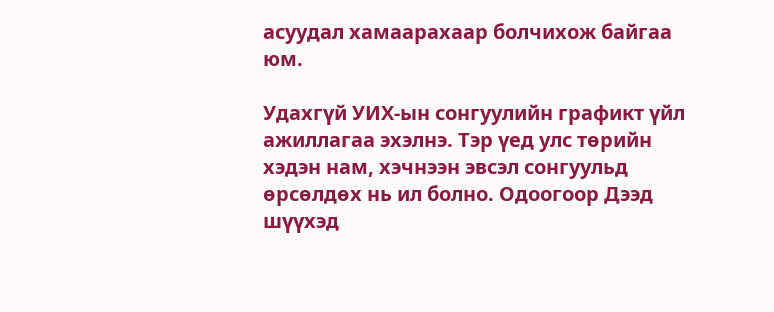асуудал хамаарахаар болчихож байгаа юм.

Удахгүй УИХ-ын сонгуулийн графикт үйл ажиллагаа эхэлнэ. Тэр үед улс төрийн хэдэн нам, хэчнээн эвсэл сонгуульд өрсөлдөх нь ил болно. Одоогоор Дээд шүүхэд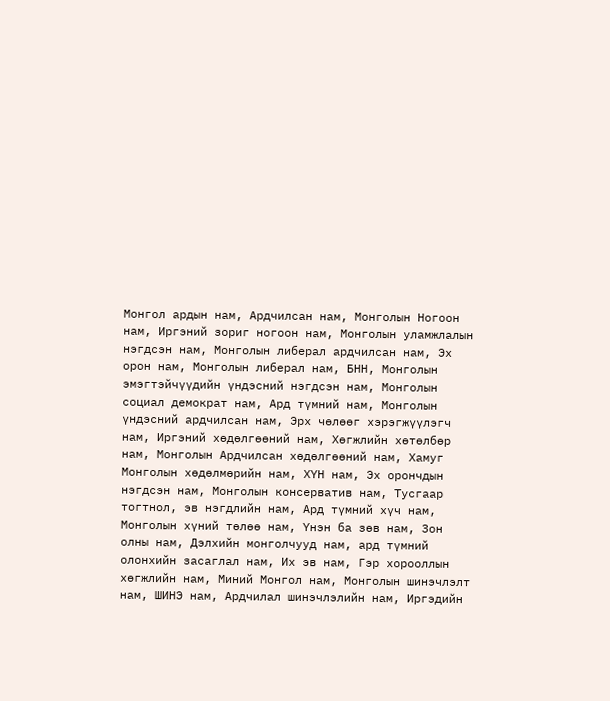Монгол ардын нам, Ардчилсан нам, Монголын Ногоон нам, Иргэний зориг ногоон нам, Монголын уламжлалын нэгдсэн нам, Монголын либерал ардчилсан нам, Эх орон нам, Монголын либерал нам, БНН, Монголын эмэгтэйчүүдийн үндэсний нэгдсэн нам, Монголын социал демократ нам, Ард түмний нам, Монголын үндэсний ардчилсан нам, Эрх чөлөөг хэрэгжүүлэгч нам, Иргэний хөдөлгөөний нам, Хөгжлийн хөтөлбөр нам, Монголын Ардчилсан хөдөлгөөний нам, Хамуг Монголын хөдөлмөрийн нам, ХҮН нам, Эх орончдын нэгдсэн нам, Монголын консерватив нам, Тусгаар тогтнол, эв нэгдлийн нам, Ард түмний хүч нам, Монголын хүний төлөө нам, Үнэн ба зөв нам, Зон олны нам, Дэлхийн монголчууд нам, ард түмний олонхийн засаглал нам, Их эв нам, Гэр хорооллын хөгжлийн нам, Миний Монгол нам, Монголын шинэчлэлт нам, ШИНЭ нам, Ардчилал шинэчлэлийн нам, Иргэдийн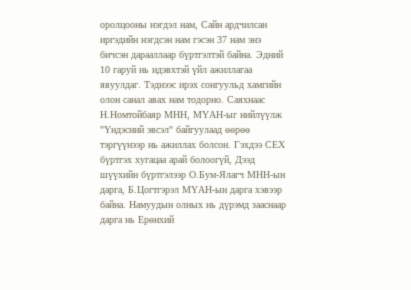оролцооны нэгдэл нам, Сайн ардчилсан иргэдийн нэгдсэн нам гэсэн 37 нам энэ бичсэн дарааллаар бүртгэлтэй байна. Эдний 10 гаруй нь идэвхтэй үйл ажиллагаа явуулдаг. Тэднээс ирэх сонгуульд хамгийн олон санал авах нам тодорно. Саяхнаас Н.Номтойбаяр МНН, МҮАН-ыг нийлүүлж "Үндэсний эвсэл" байгуулаад өөрөө тэргүүнээр нь ажиллах болсон. Гэхдээ СЕХ бүртгэх хугацаа арай болоогүй, Дээд шүүхийн бүртгэлээр О.Бум-Ялагч МНН-ын дарга, Б.Цогтгэрэл МҮАН-ын дарга хэвээр байна. Намуудын олных нь дүрэмд зааснаар дарга нь Ерөнхий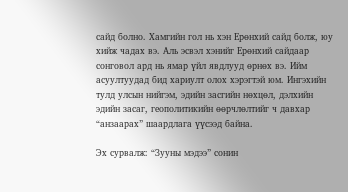сайд болно. Хамгийн гол нь хэн Ерөнхий сайд болж, юу хийж чадах вэ. Аль эсвэл хэнийг Ерөнхий сайдаар сонговол ард нь ямар үйл явдлууд өрнөх вэ. Ийм асуултуудад бид хариулт олох хэрэгтэй юм. Ингэхийн тулд улсын нийгэм, эдийн засгийн нөхцөл, дэлхийн эдийн засаг, геополитикийн өөрчлөлтийг ч давхар “анзаарах” шаардлага үүсээд байна.

Эх сурвалж: “Зууны мэдээ” сонин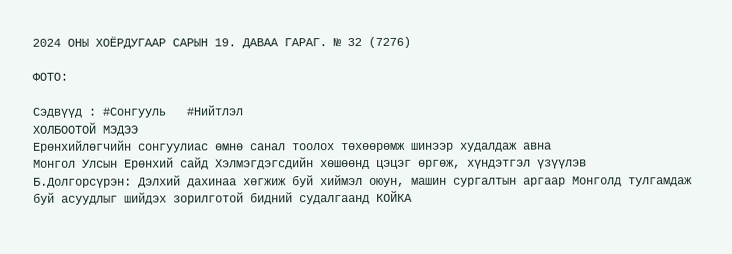2024 ОНЫ ХОЁРДУГААР САРЫН 19. ДАВАА ГАРАГ. № 32 (7276)

ФОТО:

Сэдвүүд : #Сонгууль   #Нийтлэл
ХОЛБООТОЙ МЭДЭЭ
Ерөнхийлөгчийн сонгуулиас өмнө санал тоолох төхөөрөмж шинээр худалдаж авна
Монгол Улсын Ерөнхий сайд Хэлмэгдэгсдийн хөшөөнд цэцэг өргөж, хүндэтгэл үзүүлэв
Б.Долгорсүрэн: Дэлхий дахинаа хөгжиж буй хиймэл оюун, машин сургалтын аргаар Монголд тулгамдаж буй асуудлыг шийдэх зорилготой бидний судалгаанд КОЙКА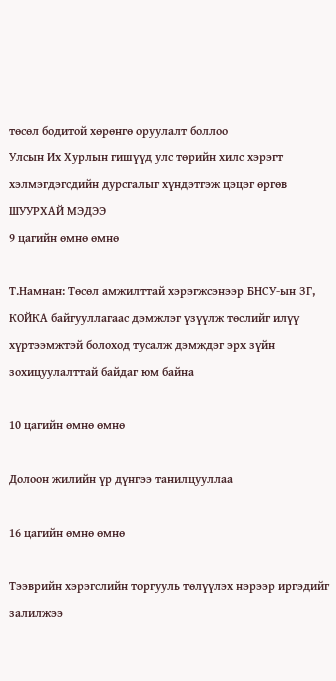төсөл бодитой хөрөнгө оруулалт боллоо
Улсын Их Хурлын гишүүд улс төрийн хилс хэрэгт хэлмэгдэгсдийн дурсгалыг хүндэтгэж цэцэг өргөв
ШУУРХАЙ МЭДЭЭ
9 цагийн өмнө өмнө

Т.Намнан: Төсөл амжилттай хэрэгжсэнээр БНСУ-ын ЗГ, КОЙКА байгууллагаас дэмжлэг үзүүлж төслийг илүү хүртээмжтэй болоход тусалж дэмждэг эрх зүйн зохицуулалттай байдаг юм байна

10 цагийн өмнө өмнө

Долоон жилийн үр дүнгээ танилцууллаа

16 цагийн өмнө өмнө

Тээврийн хэрэгслийн торгууль төлүүлэх нэрээр иргэдийг залилжээ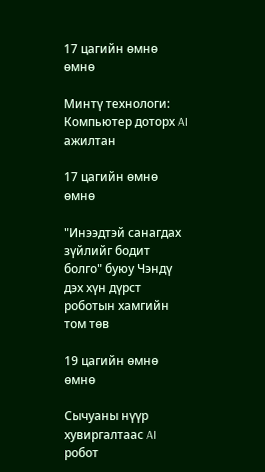17 цагийн өмнө өмнө

Минтү технологи: Компьютер доторх AI ажилтан

17 цагийн өмнө өмнө

"Инээдтэй санагдах зүйлийг бодит болго" буюу Чэндү дэх хүн дүрст роботын хамгийн том төв

19 цагийн өмнө өмнө

Сычуаны нүүр хувиргалтаас AI робот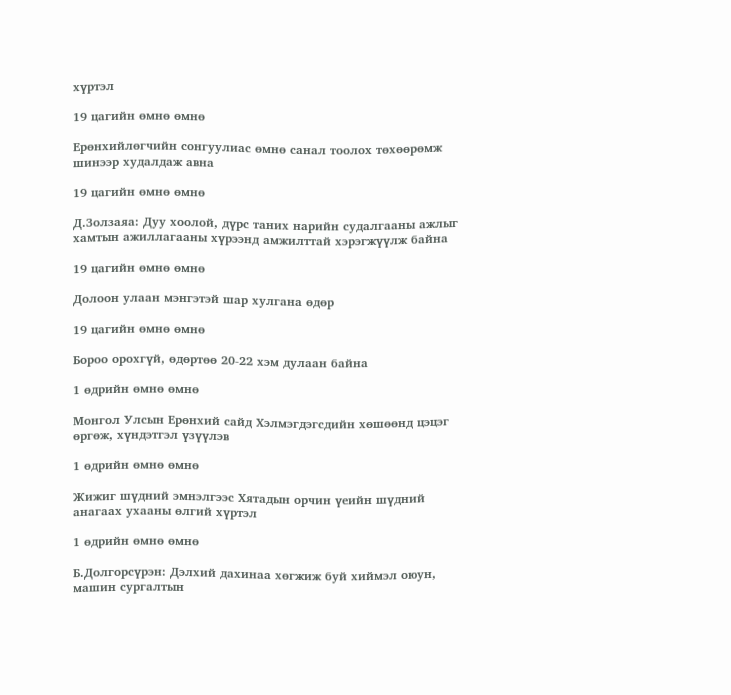хүртэл

19 цагийн өмнө өмнө

Ерөнхийлөгчийн сонгуулиас өмнө санал тоолох төхөөрөмж шинээр худалдаж авна

19 цагийн өмнө өмнө

Д.Золзаяа: Дуу хоолой, дүрс таних нарийн судалгааны ажлыг хамтын ажиллагааны хүрээнд амжилттай хэрэгжүүлж байна

19 цагийн өмнө өмнө

Долоон улаан мэнгэтэй шар хулгана өдөр

19 цагийн өмнө өмнө

Бороо орохгүй, өдөртөө 20-22 хэм дулаан байна

1 өдрийн өмнө өмнө

Монгол Улсын Ерөнхий сайд Хэлмэгдэгсдийн хөшөөнд цэцэг өргөж, хүндэтгэл үзүүлэв

1 өдрийн өмнө өмнө

Жижиг шүдний эмнэлгээс Хятадын орчин үеийн шүдний анагаах ухааны өлгий хүртэл

1 өдрийн өмнө өмнө

Б.Долгорсүрэн: Дэлхий дахинаа хөгжиж буй хиймэл оюун, машин сургалтын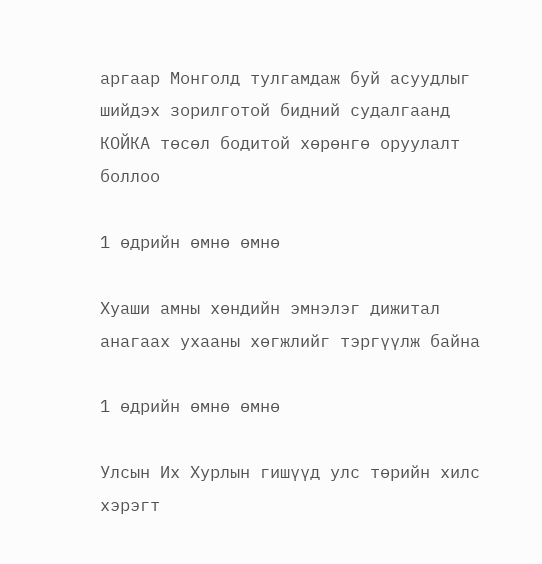аргаар Монголд тулгамдаж буй асуудлыг шийдэх зорилготой бидний судалгаанд КОЙКА төсөл бодитой хөрөнгө оруулалт боллоо

1 өдрийн өмнө өмнө

Хуаши амны хөндийн эмнэлэг дижитал анагаах ухааны хөгжлийг тэргүүлж байна

1 өдрийн өмнө өмнө

Улсын Их Хурлын гишүүд улс төрийн хилс хэрэгт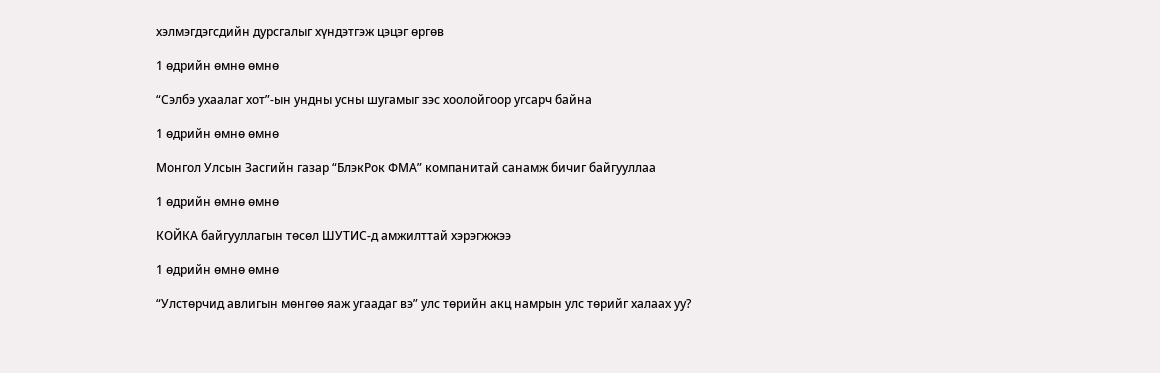хэлмэгдэгсдийн дурсгалыг хүндэтгэж цэцэг өргөв

1 өдрийн өмнө өмнө

“Сэлбэ ухаалаг хот”-ын ундны усны шугамыг зэс хоолойгоор угсарч байна

1 өдрийн өмнө өмнө

Монгол Улсын Засгийн газар “БлэкРок ФМА” компанитай санамж бичиг байгууллаа

1 өдрийн өмнө өмнө

КОЙКА байгууллагын төсөл ШУТИС-д амжилттай хэрэгжжээ

1 өдрийн өмнө өмнө

“Улстөрчид авлигын мөнгөө яаж угаадаг вэ” улс төрийн акц намрын улс төрийг халаах уу?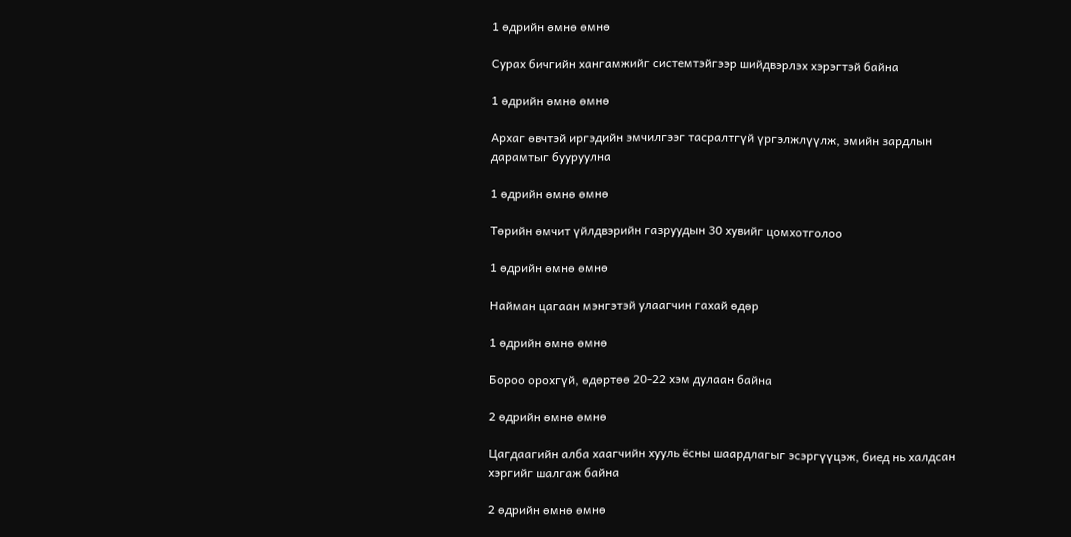1 өдрийн өмнө өмнө

Сурах бичгийн хангамжийг системтэйгээр шийдвэрлэх хэрэгтэй байна

1 өдрийн өмнө өмнө

Архаг өвчтэй иргэдийн эмчилгээг тасралтгүй үргэлжлүүлж, эмийн зардлын дарамтыг бууруулна

1 өдрийн өмнө өмнө

Төрийн өмчит үйлдвэрийн газруудын 30 хувийг цомхотголоо

1 өдрийн өмнө өмнө

Найман цагаан мэнгэтэй улаагчин гахай өдөр

1 өдрийн өмнө өмнө

Бороо орохгүй, өдөртөө 20-22 хэм дулаан байна

2 өдрийн өмнө өмнө

Цагдаагийн алба хаагчийн хууль ёсны шаардлагыг эсэргүүцэж, биед нь халдсан хэргийг шалгаж байна

2 өдрийн өмнө өмнө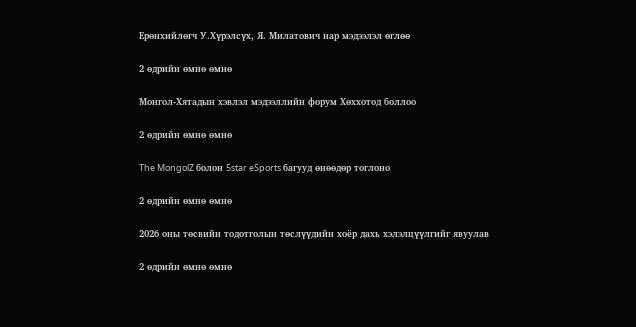Ерөнхийлөгч У.Хүрэлсүх, Я. Милатович нар мэдээлэл өглөө

2 өдрийн өмнө өмнө

Монгол-Хятадын хэвлэл мэдээллийн форум Хөххотод боллоо

2 өдрийн өмнө өмнө

The MongolZ болон 5star eSports багууд өнөөдөр тоглоно

2 өдрийн өмнө өмнө

2026 оны төсвийн тодотголын төслүүдийн хоёр дахь хэлэлцүүлгийг явуулав

2 өдрийн өмнө өмнө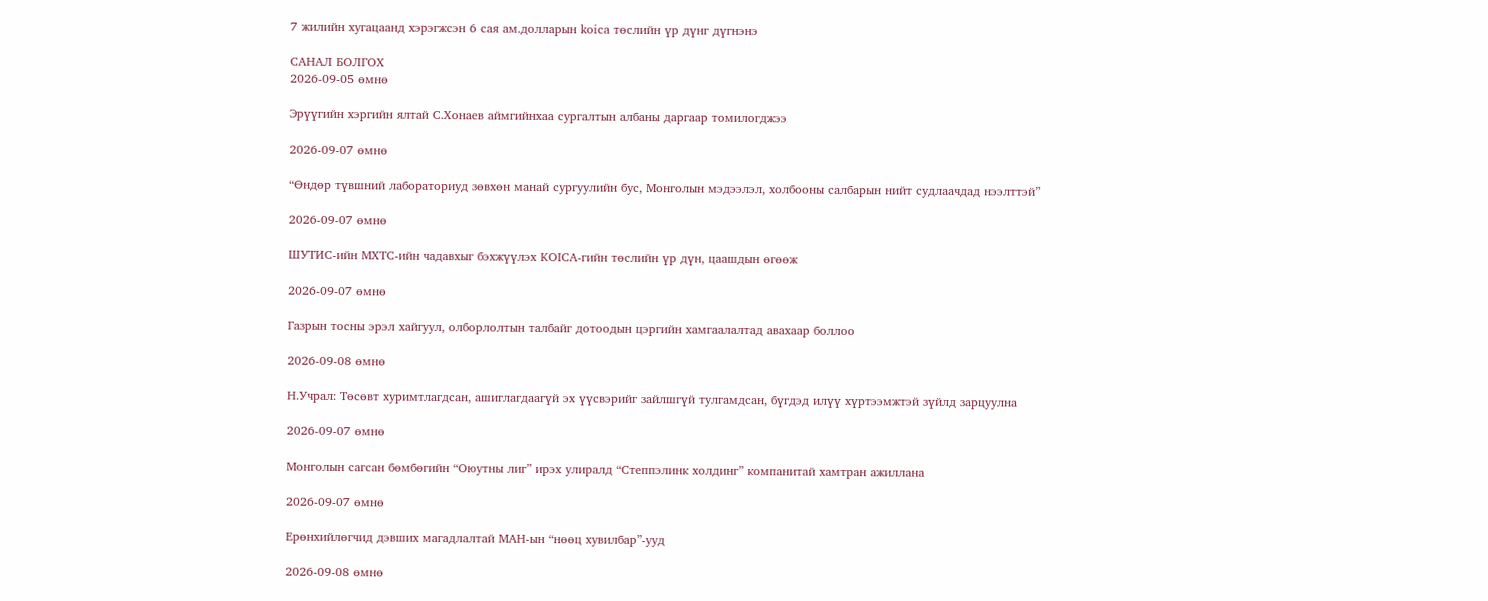7 жилийн хугацаанд хэрэгжсэн 6 сая ам.долларын koica төслийн үр дүнг дүгнэнэ

САНАЛ БОЛГОХ
2026-09-05 өмнө

Эрүүгийн хэргийн ялтай С.Хонаев аймгийнхаа сургалтын албаны даргаар томилогджээ

2026-09-07 өмнө

“Өндөр түвшний лабораториуд зөвхөн манай сургуулийн бус, Монголын мэдээлэл, холбооны салбарын нийт судлаачдад нээлттэй”

2026-09-07 өмнө

ШУТИС-ийн МХТС-ийн чадавхыг бэхжүүлэх KOICA-гийн төслийн үр дүн, цаашдын өгөөж

2026-09-07 өмнө

Газрын тосны эрэл хайгуул, олборлолтын талбайг дотоодын цэргийн хамгаалалтад авахаар боллоо

2026-09-08 өмнө

Н.Учрал: Төсөвт хуримтлагдсан, ашиглагдаагүй эх үүсвэрийг зайлшгүй тулгамдсан, бүгдэд илүү хүртээмжтэй зүйлд зарцуулна

2026-09-07 өмнө

Монголын сагсан бөмбөгийн “Оюутны лиг” ирэх улиралд “Степпэлинк холдинг” компанитай хамтран ажиллана

2026-09-07 өмнө

Ерөнхийлөгчид дэвших магадлалтай МАН-ын “нөөц хувилбар”-ууд

2026-09-08 өмнө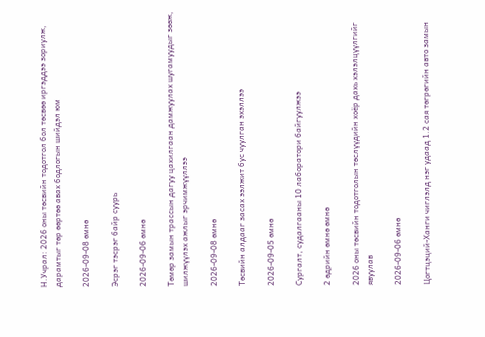Н.Учрал: 2026 оны төсвийн тодотгол бол төсвөө иргэддээ зориулж, дарамтыг төр өөртөө авах бодлогын шийдэл юм

2026-09-08 өмнө

Эсрэг тэсрэг байр суурь

2026-09-06 өмнө

Төмөр замын трассын дагуу цахилгаан дамжуулах шугамуудыг зөөж, шилжүүлэх ажлыг эрчимжүүллээ

2026-09-08 өмнө

Төсвийн алдааг засах ээлжит бус чуулган эхэллээ

2026-09-05 өмнө

Сургалт, судалгааны 10 лаборатори байгуулжээ

2 өдрийн өмнө өмнө

2026 оны төсвийн тодотголын төслүүдийн хоёр дахь хэлэлцүүлгийг явуулав

2026-09-06 өмнө

Цогтцэций-Ханги чиглэлд нэг удаад 1.2 сая төгрөгийн авто замын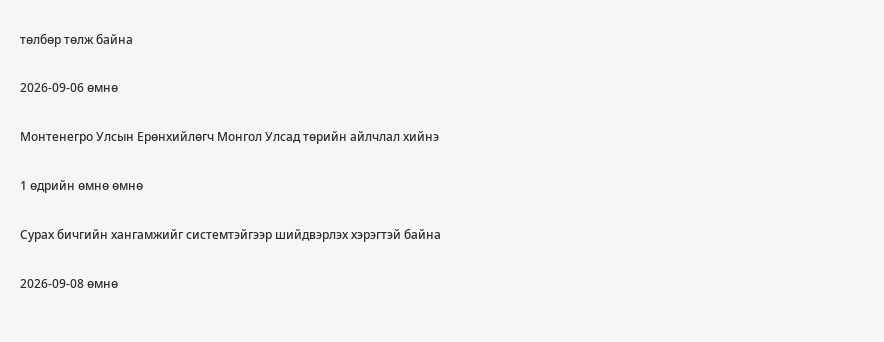төлбөр төлж байна

2026-09-06 өмнө

Монтенегро Улсын Ерөнхийлөгч Монгол Улсад төрийн айлчлал хийнэ

1 өдрийн өмнө өмнө

Сурах бичгийн хангамжийг системтэйгээр шийдвэрлэх хэрэгтэй байна

2026-09-08 өмнө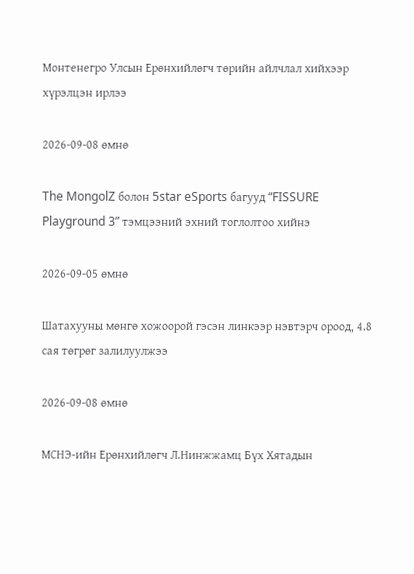Монтенегро Улсын Ерөнхийлөгч төрийн айлчлал хийхээр хүрэлцэн ирлээ

2026-09-08 өмнө

The MongolZ болон 5star eSports багууд “FISSURE Playground 3” тэмцээний эхний тоглолтоо хийнэ

2026-09-05 өмнө

Шатахууны мөнгө хожоорой гэсэн линкээр нэвтэрч ороод, 4.8 сая төгрөг залилуулжээ

2026-09-08 өмнө

МСНЭ-ийн Ерөнхийлөгч Л.Нинжжамц Бүх Хятадын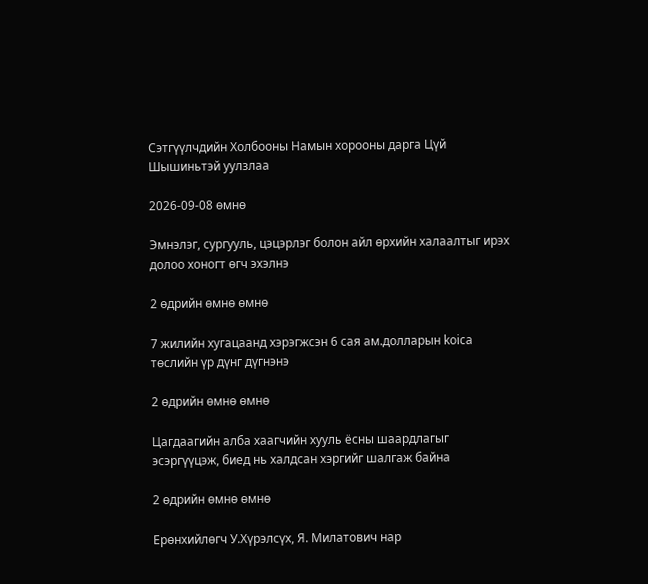Сэтгүүлчдийн Холбооны Намын хорооны дарга Цүй Шышиньтэй уулзлаа

2026-09-08 өмнө

Эмнэлэг, сургууль, цэцэрлэг болон айл өрхийн халаалтыг ирэх долоо хоногт өгч эхэлнэ

2 өдрийн өмнө өмнө

7 жилийн хугацаанд хэрэгжсэн 6 сая ам.долларын koica төслийн үр дүнг дүгнэнэ

2 өдрийн өмнө өмнө

Цагдаагийн алба хаагчийн хууль ёсны шаардлагыг эсэргүүцэж, биед нь халдсан хэргийг шалгаж байна

2 өдрийн өмнө өмнө

Ерөнхийлөгч У.Хүрэлсүх, Я. Милатович нар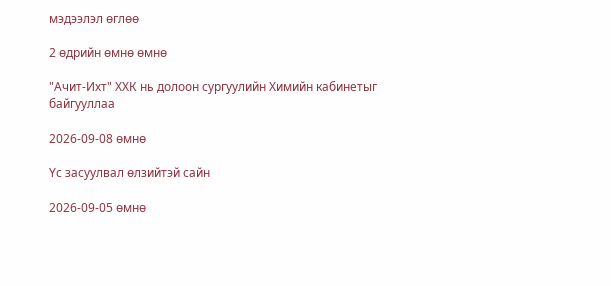мэдээлэл өглөө

2 өдрийн өмнө өмнө

"Ачит-Ихт" ХХК нь долоон сургуулийн Химийн кабинетыг байгууллаа

2026-09-08 өмнө

Үс засуулвал өлзийтэй сайн

2026-09-05 өмнө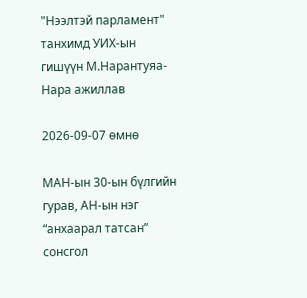"Нээлтэй парламент" танхимд УИХ-ын гишүүн М.Нарантуяа-Нара ажиллав

2026-09-07 өмнө

МАН-ын 30-ын бүлгийн гурав, АН-ын нэг “анхаарал татсан” сонсгол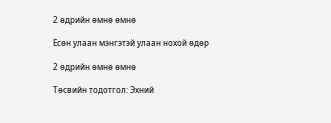2 өдрийн өмнө өмнө

Есөн улаан мэнгэтэй улаан нохой өдөр

2 өдрийн өмнө өмнө

Төсвийн тодотгол: Эхний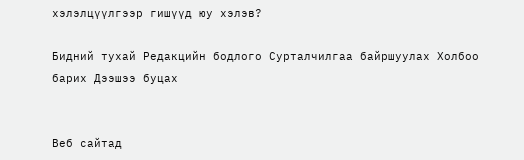хэлэлцүүлгээр гишүүд юу хэлэв?

Бидний тухай Редакцийн бодлого Сурталчилгаа байршуулах Холбоо барих Дээшээ буцах


Веб сайтад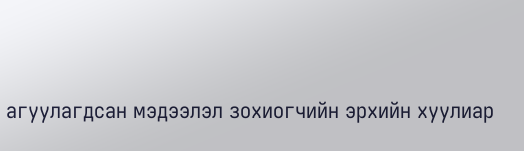агуулагдсан мэдээлэл зохиогчийн эрхийн хуулиар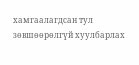хамгаалагдсан тул зөвшөөрөлгүй хуулбарлах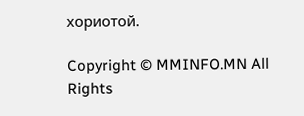хориотой.

Copyright © MMINFO.MN All Rights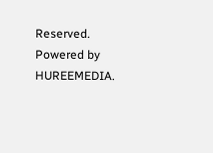Reserved. Powered by HUREEMEDIA.